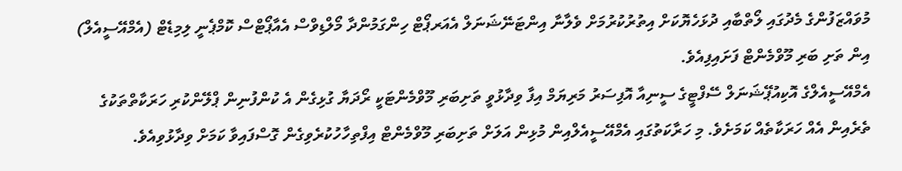މުވައްޒަފުންގެ މެދުގައި ލޯތްބާއި ދުޅަހެޔޮކަށް އިތުރުކުރުމަށް ވެލާނާ އިންޓަނޭޝަނަލް އެއަރޕޯޓް ހިންގަމުންދާ މޯލްޑިވްސް އެއާޕޯޓްސް ކޮމްޕެނީ ލިމިޑެޓް (އެމްއޭސީއެލް) އިން ތަށި ބަރި މޫވްމެންޓް ފަށައިފިއެވެ.
އެމްއޭސީއެލްގެ އޮކިއުޕޭޝަނަލް ސޭފްޓީގެ ސީނިއާ އޮފިސަރު މަރިޔަމް އިފާ ވިދާޅުވީ ތަށިބަރި މޫވްމެންޓަކީ ރޯދަޔާ ގުޅިގެން އެ ކުންފުނިން ޕްލޭންކުރި ހަރަކާތްތަކުގެ ތެރެއިން އެއް ހަރަކާތެއް ކަމަށެވެ. މި ހަރާކަތުގައި އެމްއޭސީއެލްއިން މުޅިން އަލަށް ތަށިބަރި މޫވްމެންޓް އިފްތިހާހުކުރެވިގެން ގޮސްފައިވާ ކަމަށް ވިދާޅުވިއެވެ.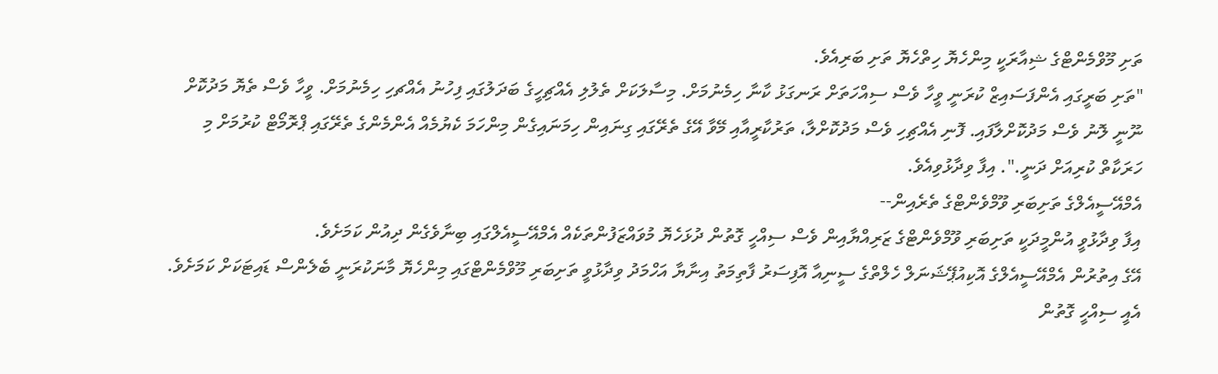ތަށި މޫވްމެންޓްގެ ޝިއާރަކީ މިންހެޔޮ ހިތްހެޔޮ ތަށި ބަރިއެވެ.
"ތަށި ބަރީގައި އެންފަސައިޒް ކުރަނީ ވީހާ ވެސް ސިއްހަތަށް ރަނގަޅު ކާނާ ހިމެނުމަށް. މިސާލަކަށް ތެލުލި އެއްޗިހީގެ ބަދަލުގައި ފިހުނު އެއްޗހި ހިމެނުމަށް. ވީހާ ވެސް ތެޔޮ މަދުކޮށް ނޫނީ ލޮނު ވެސް މަދުކޮށްލާފައި. ފޮނި އެއްޗިހި ވެސް މަދުކޮށްލާ، ތަރުކާރީއާއި މޭވާ އޭގެ ތެރޭގައި ގިނައިން ހިމަނައިގެން މިންހަމަ ކެޔުމެއް އެންމެންގެ ތެރޭގައި ޕްރޮމޯޓް ކުރުމަށް މި ހަރަކާތް ކުރިއަށް ދަނީ.". އިފާ ވިދާޅުވިއެވެ.
އެމްއޭސީއެލްގެ ތަށިބަރި ވޫމްވެންޓްގެ ތެރެއިން--
އިފާ ވިދާޅުވީ އުންމީދަކީ ތަށިބަރި ވޫމްވެންޓްގެ ޒަރިއްޔާއިން ވެސް ސިއްހީ ގޮތުން ދުޅަހެޔޮ މުވައްޒަފުންތަކެއް އެމްއޭސީއެލްގައި ބިނާވެގެން ދިއުން ކަމަށެވެ.
އޭގެ އިތުރުން އެމްއޭސީއެލްގެ އޮކިއުޕޭޝަނަލް ހެލްތްގެ ސީނިއާ އޮފިސަރު ފާތިމަތު އިނާޔާ އަހްމަދު ވިދާޅުވީ ތަށިބަރި މޫވްމެންޓްގައި މިންހެޔޮ މާނަކުރަނީ ބެލެންސް ޑައިޓަކަށް ކަމަށެވެ. އެއީ ސިއްހީ ގޮތުން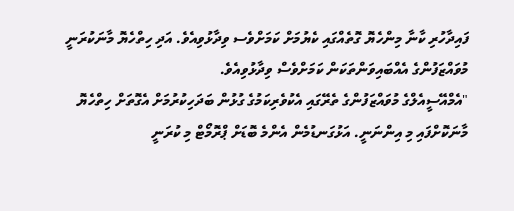ފައިދާހުރި ކާނާ މިންހެޔޮ ގޮތެއްގައި ކެޔުމަށް ކަމަށްވެސ ވިދާޅުވިއެވެ. އަދި ހިތްހެޔޮ މާނަކުރަނީ މުވައްޒަފުންގެ އެއްބައިވަންތަކަން ކަމަށްވެސް ވިދާޅުވިއެވެ.
"އެމްއޭސީއެލްގެ މުވައްޒަފުންގެ ތެރޭގައި އެކުވެރިކަމުގެ ގުޅުން ބަދަހިކުރުމަށް އެގޮތަށް ހިތްހެޔޮ މާނަކޮށްފައި މި އިންނަނީ. އަޅުގަނޑުމެން އެންމެ ބޮޑަށް ޕްރޮމޯޓް މި ކުރަނީ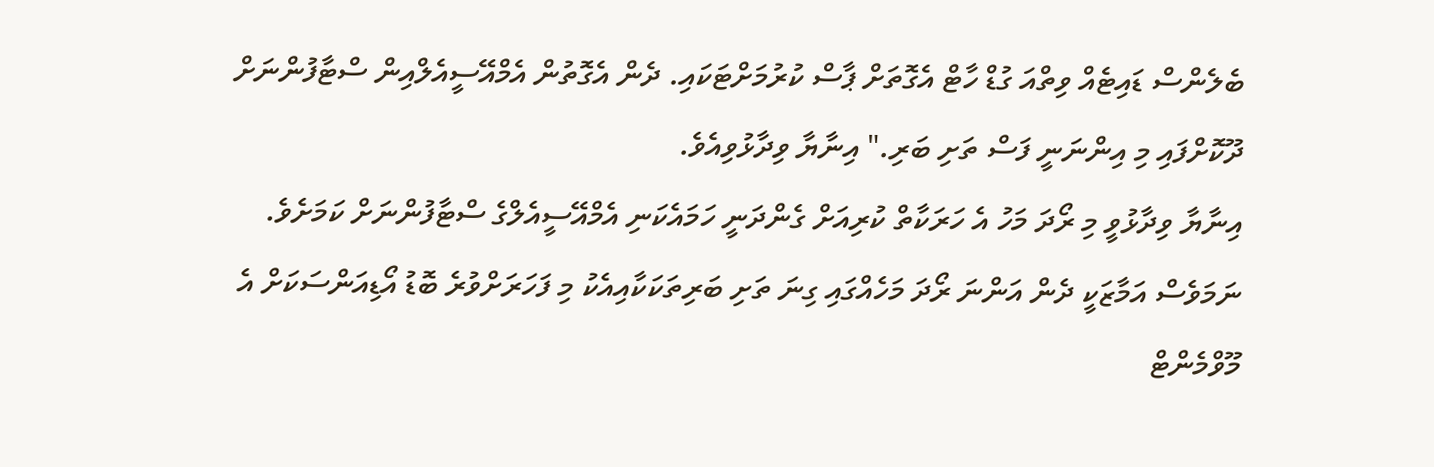ބެލެންސް ޑައިޓެއް ވިތްއަ ގުޑް ހާޓް އެގޮތަށް ޕާސް ކުރުމަށްޓަކައި. ދެން އެގޮތުން އެމްއޭސީއެލްއިން ސްޓާފުންނަށް ދޫކޮށްފައި މި އިންނަނީ ފަސް ތަށި ބަރި." އިނާޔާ ވިދާޅުވިއެވެ.
އިނާޔާ ވިދާޅުވީ މި ރޯދަ މަހު އެ ހަރަކާތް ކުރިއަށް ގެންދަނީ ހަމައެކަނި އެމްއޭސީއެލްގެ ސްޓާފުންނަށް ކަމަށެވެ. ނަމަވެސް އަމާޒަކީ ދެން އަންނަ ރޯދަ މަހެއްގައި ގިނަ ތަށި ބަރިތަކަކާއިއެކު މި ފަހަރަށްވުރެ ބޮޑު އޯޑިއަންސަކަށް އެ މޫވްމެންޓް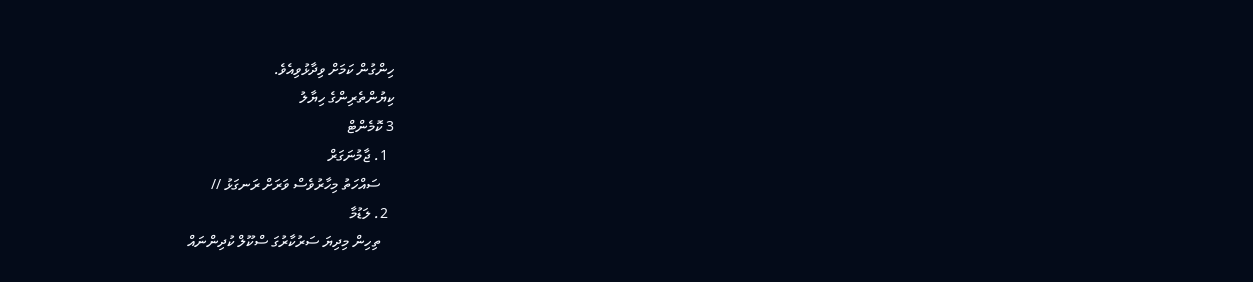ހިންގުން ކަމަށް ވިދާޅުވިއެވެ.
ކިޔުންތެރިންގެ ހިޔާލު
3 ކޮމެންޓް
  1. ޖާމުނަގަރް
    ސައްހަތު މިހާރުވެސް ވަރަށް ރަނގަޅު //
  2. ލަޑުމާ
    ތިހިން މިދިޔަ ސަރުކާރުގަ ސްކޫލް ކުދިންނައް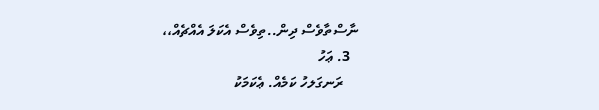ނާސްތާވެސް ދިން..ތިވެސް އެކަލަ އެއްޗެއް،،
  3. ޢަހު
    ރަނގަލހު ކަމެއް. ޢެކަމަކު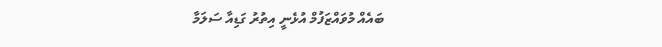ބައެއް މުވައްޒަފުމް އުޅެނީ އިތުރު ގަޑިއާ ސަލަމާ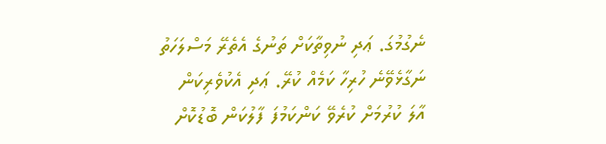ނެގުމުގަ. ޢަދި ނުވިތާކަށް ތަނުގެ އެތެރޭ މަސްލަހަތު ނަގާޅެވޭނެ ހުރިހާ ކަމެއް ކުރޭ. ޢަދި އެކުވެރިކަން އާލަ ކުރުމަށް ކުރެވޭ ކަންކަމުފަ ފާލުކަން ބޮޑުކޮށް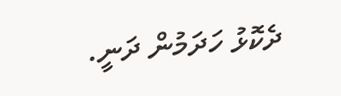ދެކޮޅު ހަދަމުން ދަނީ.